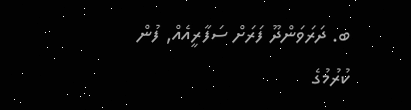ބ. ދަރަވަންދޫ ފަރަށް ސަފާރީއެއް, ފުން ކުރުމުގެ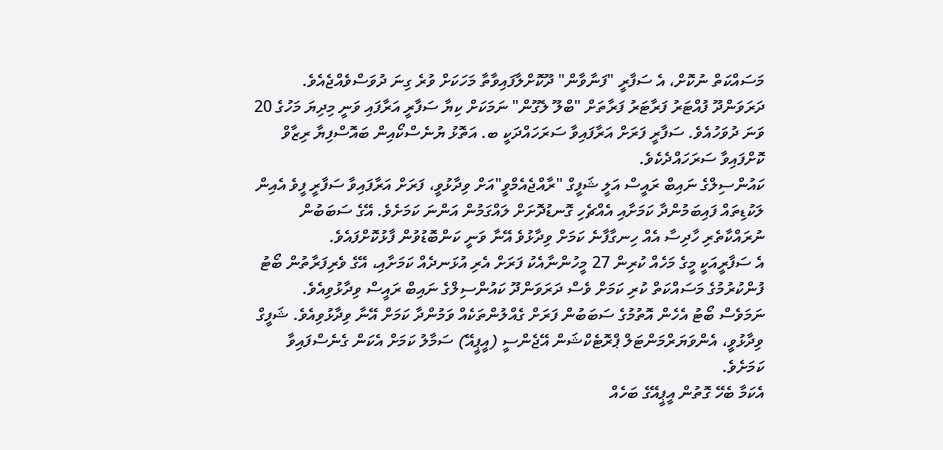މަސައްކަތް ނުކޮށް، އެ ސަފާރީ "ފަނާވާން" ދޫކޮށްލާފައިވާތާ މަހަކަށް ވުރެ ގިނަ ދުވަސްވެއްޖެއެވެ.
ދަރަވަންދޫ ފުއްޓަރު ފަރާޓަރު ފަރާތަށް "ބްލޫ ލެގޫން" ނަމަކަށް ކިޔާ ސަފާރީ އަރާފައި ވަނީ މިދިޔަ މަހުގެ 20 ވަނަ ދުވަހުއެވެ. ސަފާރީ ފަރަށް އަރާފައިވާ ސަރަހައްދަކީ ބ. އަތޮޅު ޔުނެސްކޯއިން ބައޮސްފިޔާ ރިޒާވް ކޮށްފައިވާ ސަރަހައްދެކެވެ.
ކައުންސިލްގެ ނައިބް ރައީސް އަލީ ޝަފީގް "ރާއްޖެއެމްވީ"އަށް ވިދާޅުވީ، ފަރަށް އަރާފައިވާ ސަފާރީ ފީވެ އެއިން ލަކުޑިތައް ފައިބަމުންދާ ކަމަށާއި އެއްޗެހި ގޮނޑުދޮށަށް ލައްގަމުން އަންނަ ކަމަށެވެ. އޭގެ ސަބަބުން ނުރައްކާތެރި ހާދިސާ އެއް ހިނގާފާނެ ކަމަށް ވިދާޅުވެ އޭނާ ވަނީ ކަންބޮޑުވުން ފާޅުކޮށްފައެވެ.
އެ ސަފާރީއަކީ މީގެ މަހެއް ކުރިން 27 މީހުންނާއެކު ފަރަށް އެރި އުޅަނދެއް ކަމަށާއި، އޭގެ ވެރިފަރާތުން ބޯޓު ފުންކުރުމުގެ މަސައްކަތް ކުރި ކަމަށް ވެސް ދަރަވަންދޫ ކައުންސިލްގެ ނައިބް ރައީސް ވިދާޅުވިއެވެ.
ނަމަވެސް ބޯޓު އެހެން އޮތުމުގެ ސަބަބުން ފަރަށް ގެއްލުންތަކެއް ވަމުންދާ ކަމަށް އޭނާ ވިދާޅުވިއެވެ. ޝަފީގް ވިދާޅުވީ، އެންވަޔަރްމަންޓަލް ޕްރޮޓެކްޝަން އޭޖެންސީ (އީޕީއޭ) ސަމާލު ކަމަށް އެކަން ގެނެސްފައިވާ ކަމަށެވެ.
އެކަމާ ބެހޭ ގޮތުން އީޕީއޭގެ ބަހެއް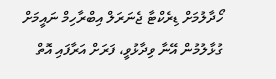ހޯދާލުމަށް ޑިރެކްޓާ ޖެނަރަލް އިބްރާހިމް ނައީމަށް ގުޅާލުމުން އޭނާ ވިދާޅުވީ، ފަރަށް އަރާފައި އޮތް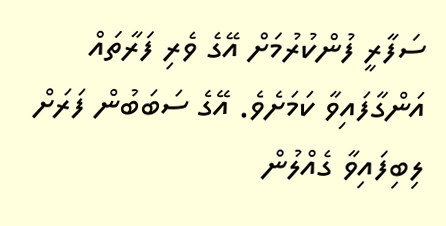ސަފާރީ ފުންކުރުމަށް އޭގެ ވެރި ފަރާތައް އަންގާފައިވާ ކަމަށެވެ. އޭގެ ސަބަބުން ފަރަށް ލިބިފައިވާ ގެއްލުން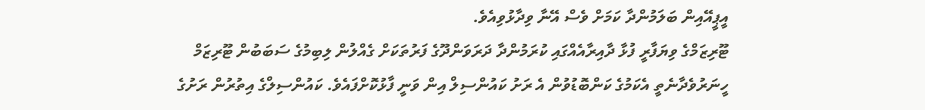އީޕީއޭއިން ބަލަމުންދާ ކަމަށް ވެސް އޭނާ ވިދާޅުވިއެވެ.
ޓޫރިޒަމްގެ ވިޔަފާރީ ފުޅާ ދާއިރާއެއްގައި ކުރަމުންދާ ދަރަވަންދޫގެ ފަރުތަކަށް ގެއްލުން ލިބިމުގެ ސަބަބުން ޓޫރިޒަމް ހީނަރުވެދާނެތީ އެކަމުގެ ކަންބޮޑުވުން އެ ރަށު ކައުންސިލް އިން ވަނީ ފާޅުކޮށްފައެވެ. ކައުންސިލްގެ އިތުރުން ރަށުގެ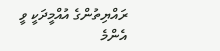ރައްޔިތުންގެ އުއްމީދަކީ ވީ އެންމެ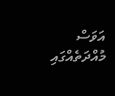އަވަސް މުއްދަތެއްގައި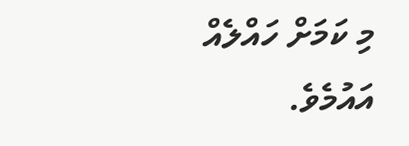މި ކަމަށް ހައްލެއް އައުމެވެ.